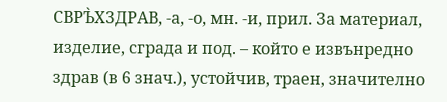СВРЪ̀ХЗДРАВ, -а, -о, мн. -и, прил. За материал, изделие, сграда и под. – който е извънредно здрав (в 6 знач.), устойчив, траен, значително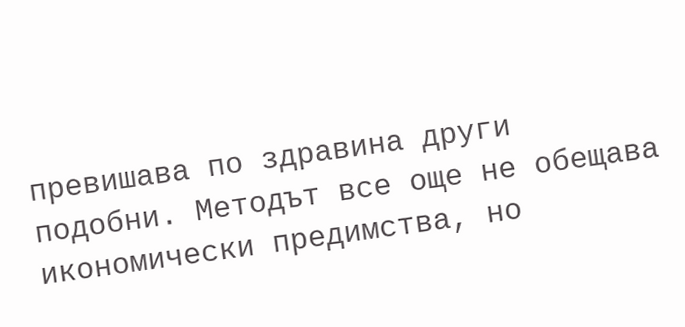превишава по здравина други подобни. Методът все още не обещава икономически предимства, но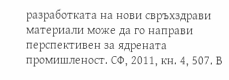разработката на нови свръхздрави материали може да го направи перспективен за ядрената промишленост. СФ, 2011, кн. 4, 507. В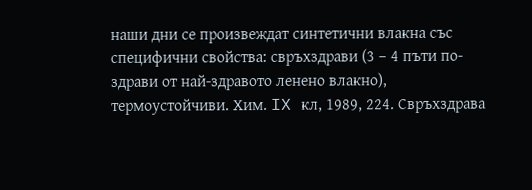наши дни се произвеждат синтетични влакна със специфични свойства: свръхздрави (3 – 4 пъти по-здрави от най-здравото ленено влакно), термоустойчиви. Хим. IX кл, 1989, 224. Свръхздрава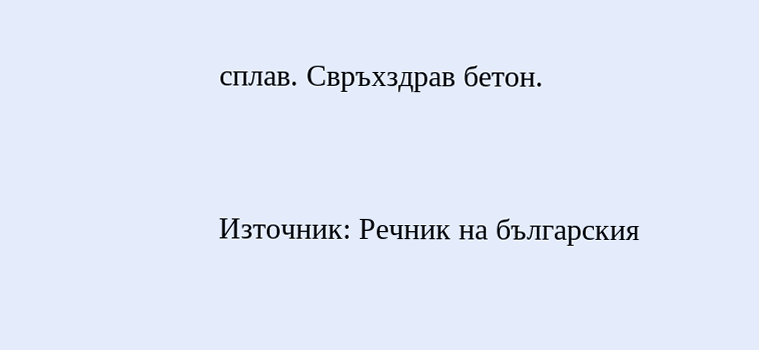сплав. Свръхздрав бетон.


Източник: Речник на българския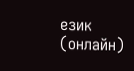език (онлайн)